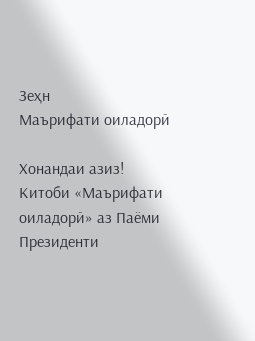Зеҳн
Маърифати оиладорӣ

Хонандаи азиз! Китоби «Маърифати оиладорӣ» аз Паёми Президенти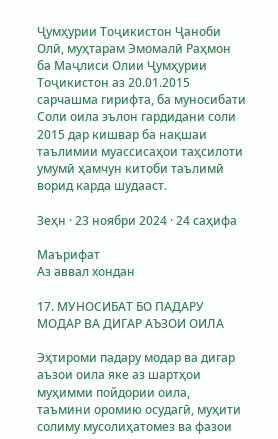Ҷумҳурии Тоҷикистон Ҷаноби Олӣ, муҳтарам Эмомалӣ Раҳмон ба Маҷлиси Олии Ҷумҳурии Тоҷикистон аз 20.01.2015 сарчашма гирифта, ба муносибати Соли оила эълон гардидани соли 2015 дар кишвар ба нақшаи таълимии муассисаҳои таҳсилоти умумӣ ҳамчун китоби таълимӣ ворид карда шудааст.

Зеҳн · 23 ноябри 2024 · 24 саҳифа

Маърифат
Аз аввал хондан

17. МУНОСИБАТ БО ПАДАРУ МОДАР ВА ДИГАР АЪЗОИ ОИЛА

Эҳтироми падару модар ва дигар аъзои оила яке аз шартҳои муҳимми пойдории оила, таъмини оромию осудагӣ, муҳити солиму мусолиҳатомез ва фазои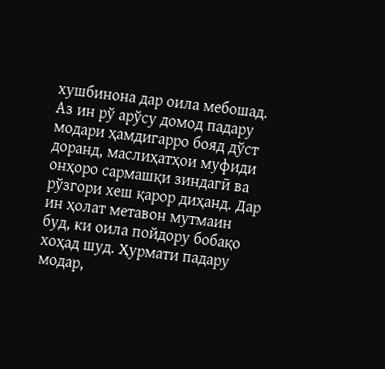хушбинона дар оила мебошад. Аз ин рў арўсу домод падару модари ҳамдигарро бояд дўст доранд, маслиҳатҳои муфиди онҳоро сармашқи зиндагӣ ва рўзгори хеш қарор диҳанд. Дар ин ҳолат метавон мутмаин буд, ки оила пойдору бобақо хоҳад шуд. Ҳурмати падару модар,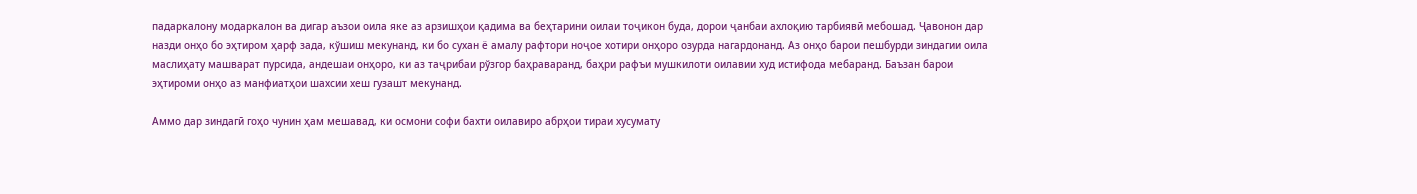падаркалону модаркалон ва дигар аъзои оила яке аз арзишҳои қадима ва беҳтарини оилаи тоҷикон буда, дорои ҷанбаи ахлоқию тарбиявӣ мебошад. Ҷавонон дар назди онҳо бо эҳтиром ҳарф зада, кўшиш мекунанд, ки бо сухан ё амалу рафтори ноҷое хотири онҳоро озурда нагардонанд. Аз онҳо барои пешбурди зиндагии оила маслиҳату машварат пурсида, андешаи онҳоро, ки аз таҷрибаи рўзгор баҳраваранд, баҳри рафъи мушкилоти оилавии худ истифода мебаранд. Баъзан барои эҳтироми онҳо аз манфиатҳои шахсии хеш гузашт мекунанд.

Аммо дар зиндагӣ гоҳо чунин ҳам мешавад, ки осмони софи бахти оилавиро абрҳои тираи хусумату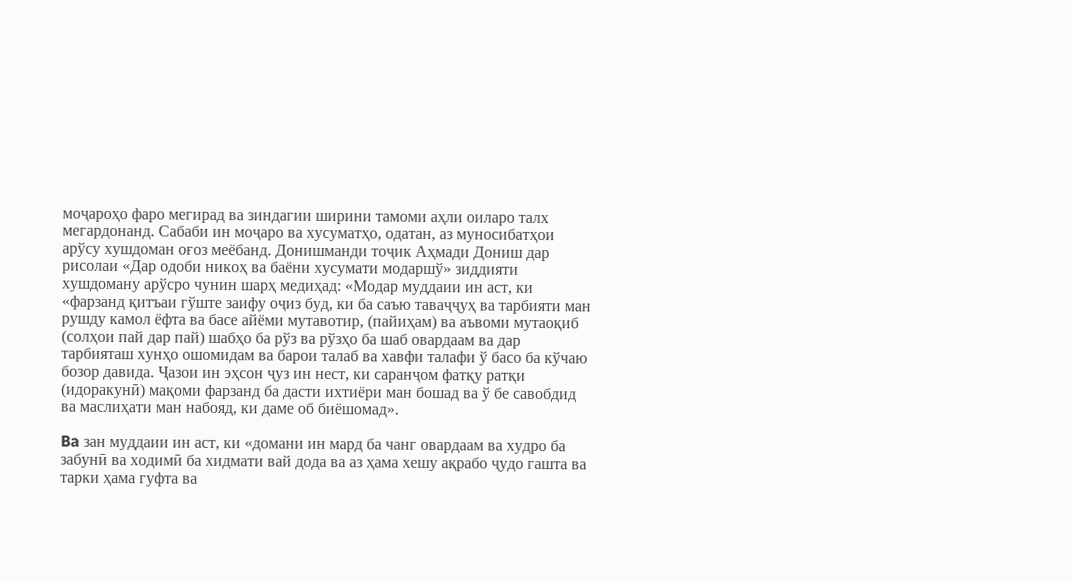моҷароҳо фаро мегирад ва зиндагии ширини тамоми аҳли оиларо талх мегардонанд. Сабаби ин моҷаро ва хусуматҳо, одатан, аз муносибатҳои арўсу хушдоман оғоз меёбанд. Донишманди тоҷик Аҳмади Дониш дар рисолаи «Дар одоби никоҳ ва баёни хусумати модаршў» зиддияти хушдоману арўсро чунин шарҳ медиҳад: «Модар муддаии ин аст, ки «фарзанд қитъаи гўште заифу оҷиз буд, ки ба саъю таваҷҷуҳ ва тарбияти ман рушду камол ёфта ва басе айёми мутавотир, (пайиҳам) ва аъвоми мутаоқиб (солҳои пай дар пай) шабҳо ба рўз ва рўзҳо ба шаб овардаам ва дар тарбияташ хунҳо ошомидам ва барои талаб ва хавфи талафи ў басо ба кўчаю бозор давида. Ҷазои ин эҳсон ҷуз ин нест, ки саранҷом фатқу ратқи (идоракунӣ) мақоми фарзанд ба дасти ихтиёри ман бошад ва ў бе савобдид ва маслиҳати ман набояд, ки даме об биёшомад».

Ba зан муддаии ин аст, ки «домани ин мард ба чанг овардаам ва худро ба забунӣ ва ходимӣ ба хидмати вай дода ва аз ҳама хешу ақрабо ҷудо гашта ва тарки ҳама гуфта ва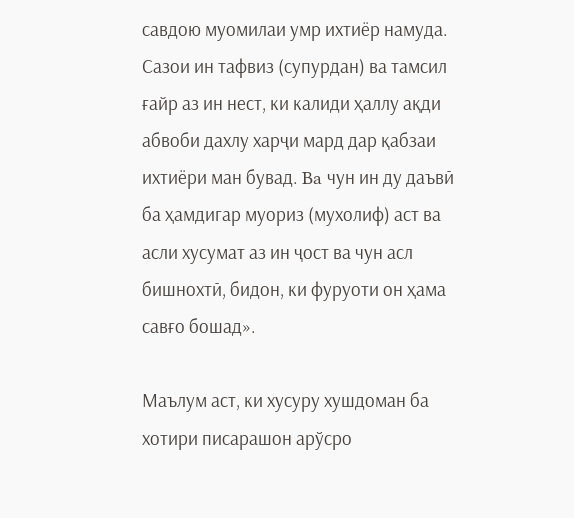савдою муомилаи умр ихтиёр намуда. Сазои ин тафвиз (супурдан) ва тамсил ғайр аз ин нест, ки калиди ҳаллу ақди абвоби дахлу харҷи мард дар қабзаи ихтиёри ман бувад. Ba чун ин ду даъвӣ ба ҳамдигар муориз (мухолиф) аст ва асли хусумат аз ин ҷост ва чун асл бишнохтӣ, бидон, ки фуруоти он ҳама савғо бошад».

Маълум аст, ки хусуру хушдоман ба хотири писарашон арўсро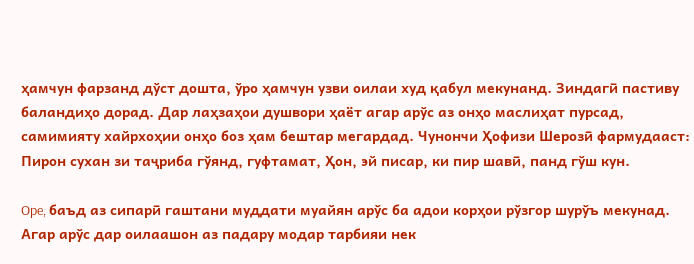ҳамчун фарзанд дўст дошта, ўро ҳамчун узви оилаи худ қабул мекунанд. Зиндагӣ пастиву баландиҳо дорад. Дар лаҳзаҳои душвори ҳаёт агар арўс аз онҳо маслиҳат пурсад, самимияту хайрхоҳии онҳо боз ҳам бештар мегардад. Чунончи Ҳофизи Шерозӣ фармудааст: Пирон сухан зи таҷриба гўянд, гуфтамат, Ҳон, эй писар, ки пир шавӣ, панд гўш кун.

Ope, баъд аз сипарӣ гаштани муддати муайян арўс ба адои корҳои рўзгор шурўъ мекунад. Aгap арўс дар оилаашон аз падару модар тарбияи нек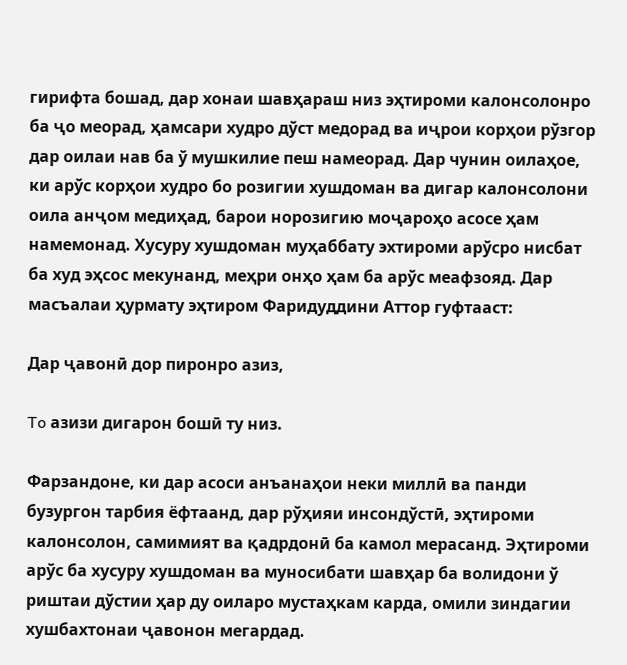гирифта бошад, дар хонаи шавҳараш низ эҳтироми калонсолонро ба ҷо меорад, ҳамсари худро дўст медорад ва иҷрои корҳои рўзгор дар оилаи нав ба ў мушкилие пеш намеорад. Дар чунин оилаҳое, ки арўс корҳои худро бо розигии хушдоман ва дигар калонсолони оила анҷом медиҳад, барои норозигию моҷароҳо асосе ҳам намемонад. Хусуру хушдоман муҳаббату эхтироми арўсро нисбат ба худ эҳсос мекунанд, меҳри онҳо ҳам ба арўс меафзояд. Дар масъалаи ҳурмату эҳтиром Фаридуддини Аттор гуфтааст:

Дар ҷавонӣ дор пиронро азиз,

To азизи дигарон бошӣ ту низ.

Фарзандоне, ки дар асоси анъанаҳои неки миллӣ ва панди бузургон тарбия ёфтаанд, дар рўҳияи инсондўстӣ, эҳтироми калонсолон, самимият ва қадрдонӣ ба камол мерасанд. Эҳтироми арўс ба хусуру хушдоман ва муносибати шавҳар ба волидони ў риштаи дўстии ҳар ду оиларо мустаҳкам карда, омили зиндагии хушбахтонаи ҷавонон мегардад.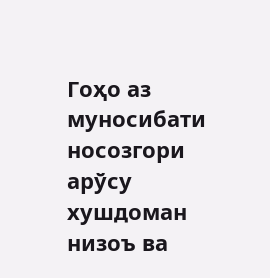Гоҳо аз муносибати носозгори арўсу хушдоман низоъ ва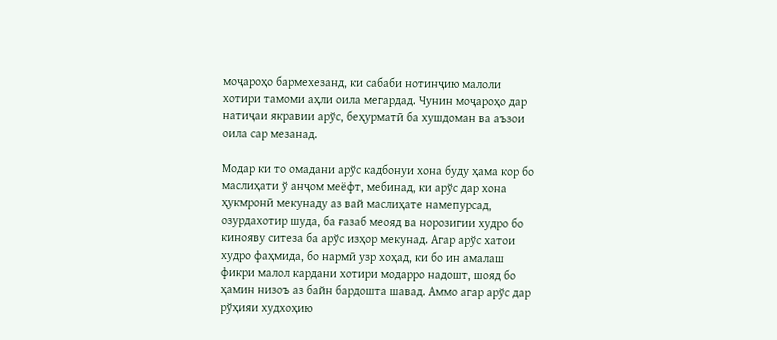моҷароҳо бармехезанд, ки сабаби нотинҷию малоли хотири тамоми аҳли оила мегардад. Чунин моҷароҳо дар натиҷаи якравии арўс, беҳурматӣ ба хушдоман ва аъзои оила сар мезанад.

Модар ки то омадани арўс кадбонуи хона буду ҳама кор бо маслиҳати ў анҷом меёфт, мебинад, ки арўс дар хона ҳукмронӣ мекунаду аз вай маслиҳате намепурсад, озурдахотир шуда, ба ғазаб меояд ва норозигии худро бо кинояву ситеза ба арўс изҳор мекунад. Aгap арўс хатои худро фаҳмида, бо нармӣ узр хоҳад, ки бо ин амалаш фикри малол кардани хотири модарро надошт, шояд бо ҳамин низоъ аз байн бардошта шавад. Аммо агар арўс дар рўҳияи худхоҳию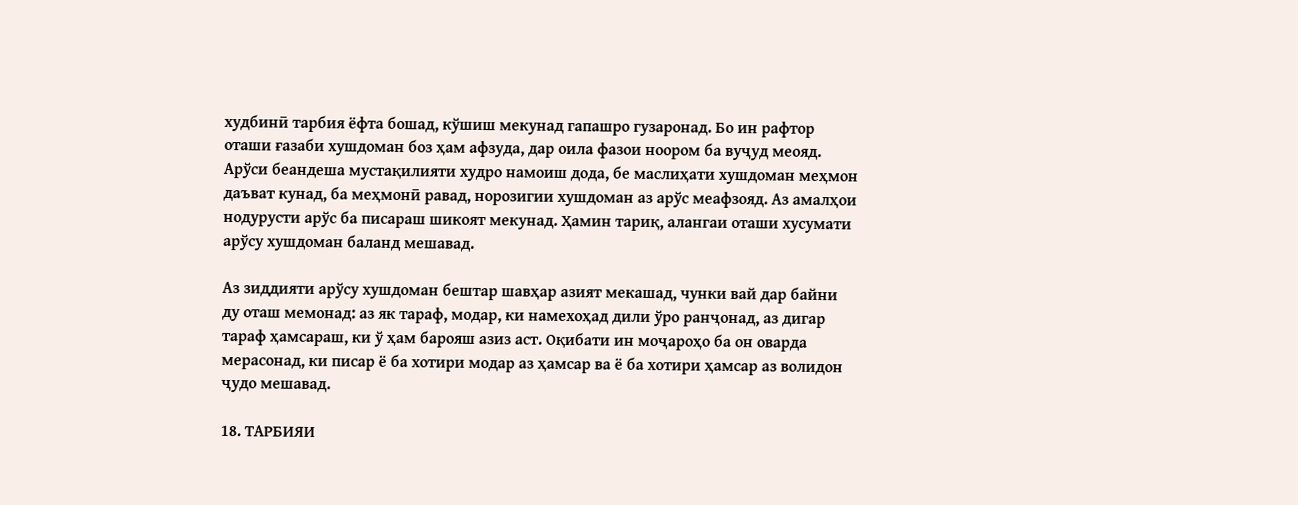худбинӣ тарбия ёфта бошад, кўшиш мекунад гапашро гузаронад. Бо ин рафтор оташи ғазаби хушдоман боз ҳам афзуда, дар оила фазои ноором ба вуҷуд меояд. Арўси беандеша мустақилияти худро намоиш дода, бе маслиҳати хушдоман меҳмон даъват кунад, ба меҳмонӣ равад, норозигии хушдоман аз арўс меафзояд. Аз амалҳои нодурусти арўс ба писараш шикоят мекунад. Ҳамин тариқ, алангаи оташи хусумати арўсу хушдоман баланд мешавад.

Аз зиддияти арўсу хушдоман бештар шавҳар азият мекашад, чунки вай дар байни ду оташ мемонад: аз як тараф, модар, ки намехоҳад дили ўро ранҷонад, аз дигар тараф ҳамсараш, ки ў ҳам барояш азиз аст. Оқибати ин моҷароҳо ба он оварда мерасонад, ки писар ё ба хотири модар аз ҳамсар ва ё ба хотири ҳамсар аз волидон ҷудо мешавад.

18. ТАРБИЯИ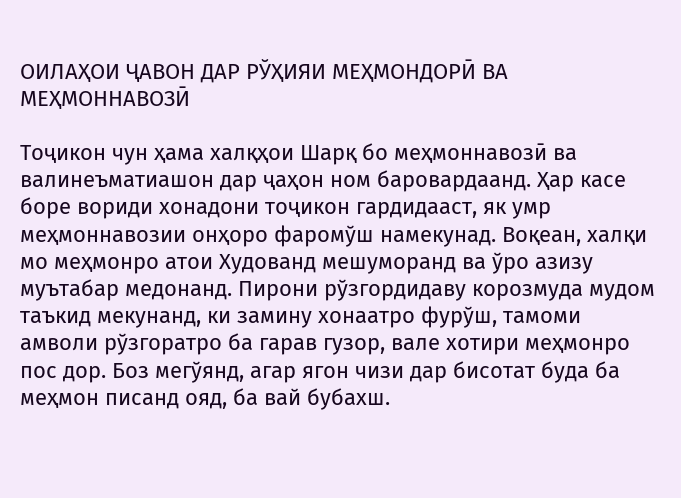ОИЛАҲОИ ҶАВОН ДАР РЎҲИЯИ МЕҲМОНДОРӢ ВА МЕҲМОННАВОЗӢ

Тоҷикон чун ҳама халқҳои Шарқ бо меҳмоннавозӣ ва валинеъматиашон дар ҷаҳон ном баровардаанд. Ҳар касе боре вориди хонадони тоҷикон гардидааст, як умр меҳмоннавозии онҳоро фаромўш намекунад. Воқеан, халқи мо меҳмонро атои Худованд мешуморанд ва ўро азизу муътабар медонанд. Пирони рўзгордидаву корозмуда мудом таъкид мекунанд, ки замину хонаатро фурўш, тамоми амволи рўзгоратро ба гарав гузор, вале хотири меҳмонро пос дор. Боз мегўянд, агар ягон чизи дар бисотат буда ба меҳмон писанд ояд, ба вай бубахш.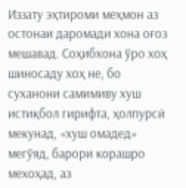Иззату эҳтироми меҳмон аз остонаи даромади хона оғоз мешавад. Соҳибхона ўро хоҳ шиносаду хоҳ не, бо суханони самимиву хуш истиқбол гирифта, ҳолпурсӣ мекунад, «хуш омадед» мегўяд, барори корашро мехоҳад, аз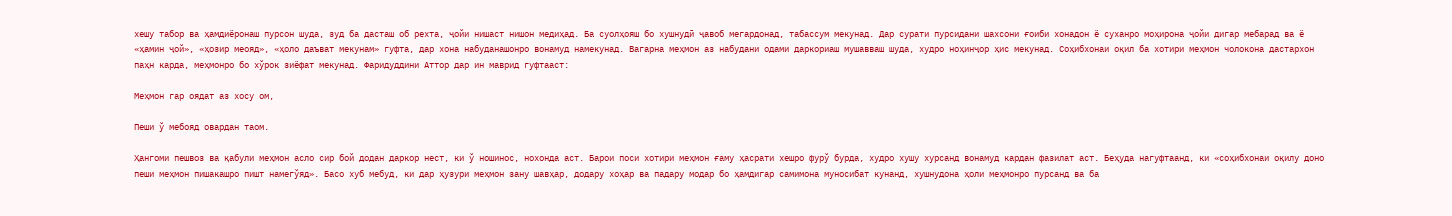хешу табор ва ҳамдиёронаш пурсон шуда, зуд ба дасташ об рехта, ҷойи нишаст нишон медиҳад. Ба суолҳояш бо хушнудӣ ҷавоб мегардонад, табассум мекунад. Дар сурати пурсидани шахсони ғоиби хонадон ё суханро моҳирона ҷойи дигар мебарад ва ё «ҳамин ҷой», «ҳозир меояд», «ҳоло даъват мекунам» гуфта, дар хона набуданашонро вонамуд намекунад. Вагарна меҳмон аз набудани одами даркориаш мушавваш шуда, худро ноҳинҷор ҳис мекунад. Соҳибхонаи оқил ба хотири меҳмон чолокона дастархон паҳн карда, меҳмонро бо хўрок зиёфат мекунад. Фаридуддини Аттор дар ин маврид гуфтааст:

Меҳмон гар оядат аз хосу ом,

Пеши ў мебояд овардан таом.

Ҳангоми пешвоз ва қабули меҳмон асло сир бой додан даркор нест, ки ў ношинос, нохонда аст. Барои поси хотири меҳмон ғаму ҳасрати хешро фурў бурда, худро хушу хурсанд вонамуд кардан фазилат аст. Беҳуда нагуфтаанд, ки «соҳибхонаи оқилу доно пеши меҳмон пишакашро пишт намегўяд». Басо хуб мебуд, ки дар ҳузури меҳмон зану шавҳар, додару хоҳар ва падару модар бо ҳамдигар самимона муносибат кунанд, хушнудона ҳоли меҳмонро пурсанд ва ба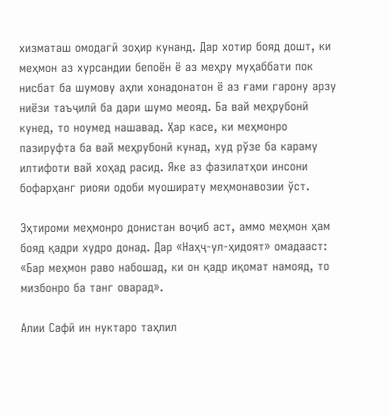хизматаш омодагӣ зоҳир кунанд. Дар хотир бояд дошт, ки меҳмон аз хурсандии бепоён ё аз меҳру муҳаббати пок нисбат ба шумову аҳли хонадонатон ё аз ғами гарону арзу ниёзи таъҷилӣ ба дари шумо меояд. Ба вай меҳрубонӣ кунед, то ноумед нашавад. Ҳар касе, ки меҳмонро пазируфта ба вай меҳрубонӣ кунад, худ рўзе ба караму илтифоти вай хоҳад расид. Яке аз фазилатҳои инсони бофарҳанг риояи одоби муоширату меҳмонавозии ўст.

Эҳтироми меҳмонро донистан воҷиб аст, аммо меҳмон ҳам бояд қадри худро донад. Дар «Наҳҷ-ул-ҳидоят» омадааст: «Бар меҳмон раво набошад, ки он қадр иқомат намояд, то мизбонро ба танг оварад».

Алии Сафӣ ин нуктаро таҳлил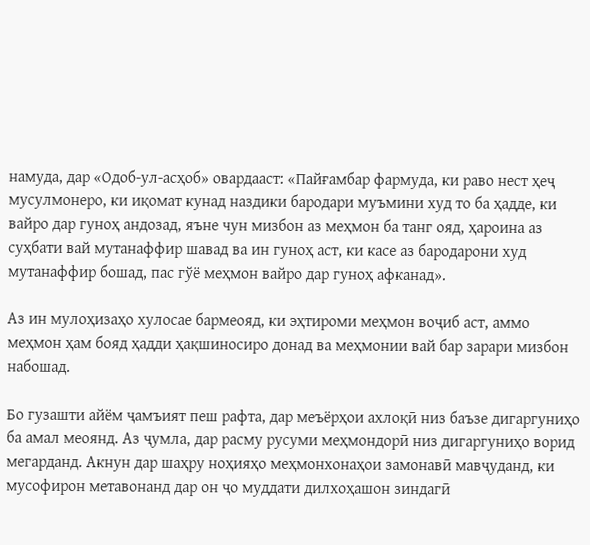намуда, дар «Одоб-ул-асҳоб» овардааст: «Пайғамбар фармуда, ки раво нест ҳеҷ мусулмонеро, ки иқомат кунад наздики бародари муъмини худ то ба ҳадде, ки вайро дар гуноҳ андозад, яъне чун мизбон аз меҳмон ба танг ояд, ҳароина аз суҳбати вай мутанаффир шавад ва ин гуноҳ аст, ки касе аз бародарони худ мутанаффир бошад, пас гўё меҳмон вайро дар гуноҳ афканад».

Аз ин мулоҳизаҳо хулосае бармеояд, ки эҳтироми меҳмон воҷиб аст, аммо меҳмон ҳам бояд ҳадди ҳақшиносиро донад ва меҳмонии вай бар зарари мизбон набошад.

Бо гузашти айём ҷамъият пеш рафта, дар меъёрҳои ахлоқӣ низ баъзе дигаргуниҳо ба амал меоянд. Аз ҷумла, дар расму русуми меҳмондорӣ низ дигаргуниҳо ворид мегарданд. Акнун дар шаҳру ноҳияҳо меҳмонхонаҳои замонавӣ мавҷуданд, ки мусофирон метавонанд дар он ҷо муддати дилхоҳашон зиндагӣ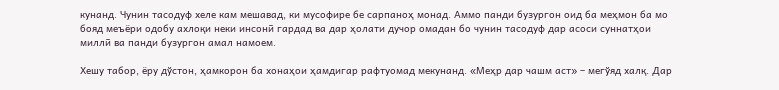кунанд. Чунин тасодуф хеле кам мешавад, ки мусофире бе сарпаноҳ монад. Аммо панди бузургон оид ба меҳмон ба мо бояд меъёри одобу ахлоқи неки инсонӣ гардад ва дар ҳолати дучор омадан бо чунин тасодуф дар асоси суннатҳои миллӣ ва панди бузургон амал намоем.

Хешу табор, ёру дўстон, ҳамкорон ба хонаҳои ҳамдигар рафтуомад мекунанд. «Меҳр дар чашм аст» – мегўяд халқ. Дар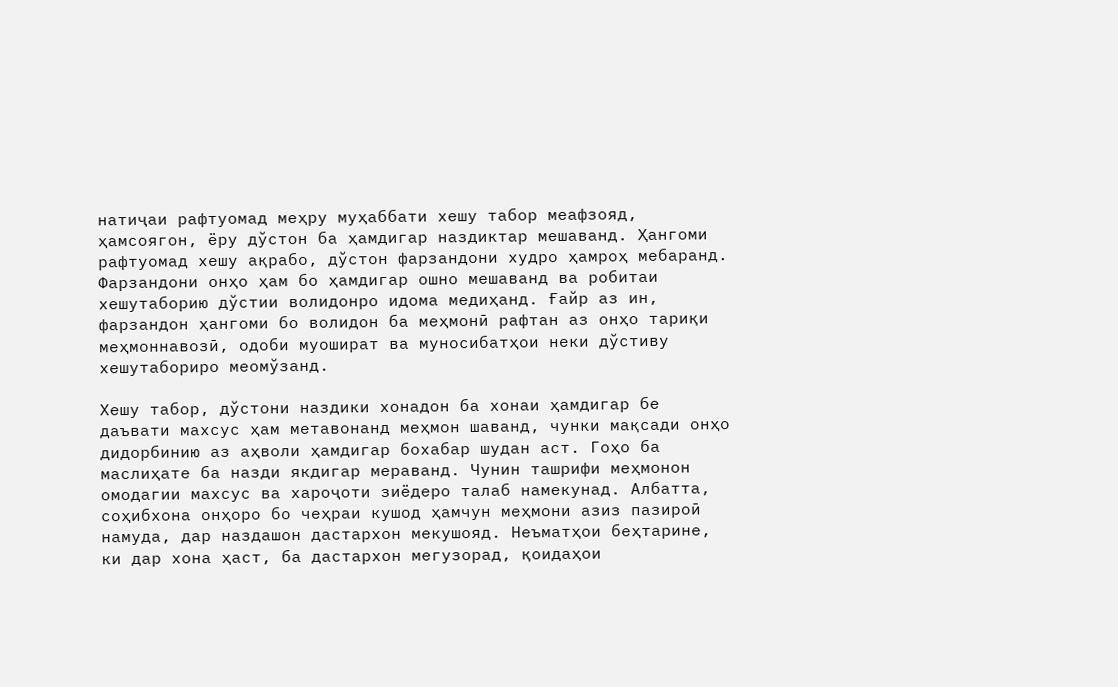натиҷаи рафтуомад меҳру муҳаббати хешу табор меафзояд, ҳамсоягон, ёру дўстон ба ҳамдигар наздиктар мешаванд. Ҳангоми рафтуомад хешу ақрабо, дўстон фарзандони худро ҳамроҳ мебаранд. Фарзандони онҳо ҳам бо ҳамдигар ошно мешаванд ва робитаи хешутаборию дўстии волидонро идома медиҳанд. Ғайр аз ин, фарзандон ҳангоми бо волидон ба меҳмонӣ рафтан аз онҳо тариқи меҳмоннавозӣ, одоби муошират ва муносибатҳои неки дўстиву хешутабориро меомўзанд.

Хешу табор, дўстони наздики хонадон ба хонаи ҳамдигар бе даъвати махсус ҳам метавонанд меҳмон шаванд, чунки мақсади онҳо дидорбинию аз аҳволи ҳамдигар бохабар шудан аст. Гоҳо ба маслиҳате ба назди якдигар мераванд. Чунин ташрифи меҳмонон омодагии махсус ва хароҷоти зиёдеро талаб намекунад. Албатта, соҳибхона онҳоро бо чеҳраи кушод ҳамчун меҳмони азиз пазироӣ намуда, дар наздашон дастархон мекушояд. Неъматҳои беҳтарине, ки дар хона ҳаст, ба дастархон мегузорад, қоидаҳои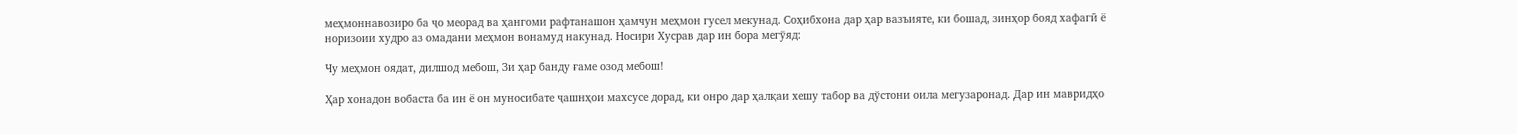меҳмоннавозиро ба ҷо меорад ва ҳангоми рафтанашон ҳамчун меҳмон гусел мекунад. Соҳибхона дар ҳар вазъияте, ки бошад, зинҳор бояд хафагӣ ё норизоии худро аз омадани меҳмон вонамуд накунад. Носири Хусрав дар ин бора мегўяд:

Чу меҳмон оядат, дилшод мебош, Зи ҳар банду ғаме озод мебош!

Ҳар хонадон вобаста ба ин ё он муносибате ҷашнҳои махсусе дорад, ки онро дар ҳалқаи хешу табор ва дўстони оила мегузаронад. Дар ин мавридҳо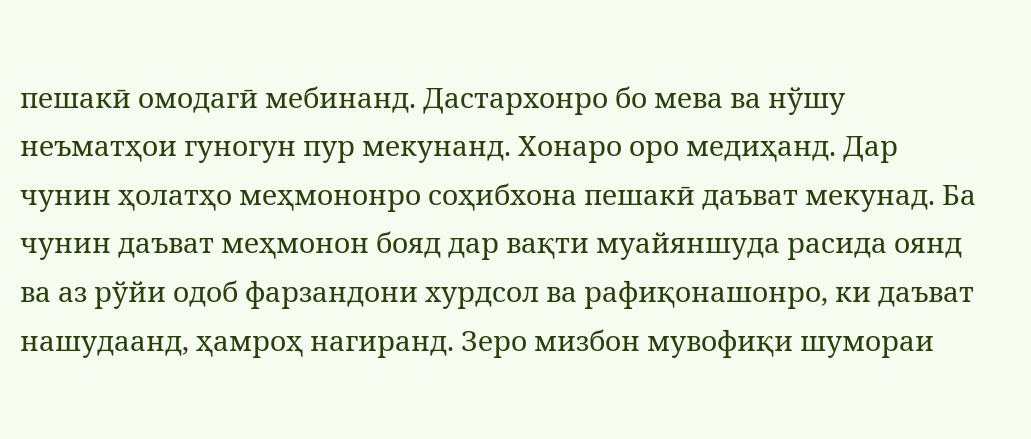пешакӣ омодагӣ мебинанд. Дастархонро бо мева ва нўшу неъматҳои гуногун пур мекунанд. Хонаро оро медиҳанд. Дар чунин ҳолатҳо меҳмононро соҳибхона пешакӣ даъват мекунад. Ба чунин даъват меҳмонон бояд дар вақти муайяншуда расида оянд ва аз рўйи одоб фарзандони хурдсол ва рафиқонашонро, ки даъват нашудаанд, ҳамроҳ нагиранд. Зеро мизбон мувофиқи шумораи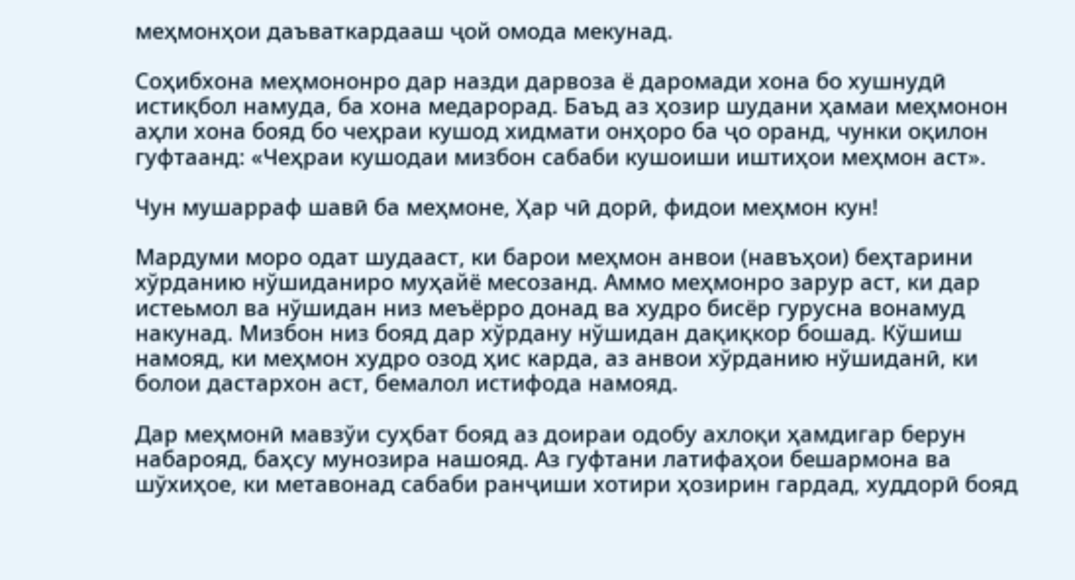меҳмонҳои даъваткардааш ҷой омода мекунад.

Соҳибхона меҳмононро дар назди дарвоза ё даромади хона бо хушнудӣ истиқбол намуда, ба хона медарорад. Баъд аз ҳозир шудани ҳамаи меҳмонон аҳли хона бояд бо чеҳраи кушод хидмати онҳоро ба ҷо оранд, чунки оқилон гуфтаанд: «Чеҳраи кушодаи мизбон сабаби кушоиши иштиҳои меҳмон аст».

Чун мушарраф шавӣ ба меҳмоне, Ҳар чӣ дорӣ, фидои меҳмон кун!

Мардуми моро одат шудааст, ки барои меҳмон анвои (навъҳои) беҳтарини хўрданию нўшиданиро муҳайё месозанд. Аммо меҳмонро зарур аст, ки дар истеьмол ва нўшидан низ меъёрро донад ва худро бисёр гурусна вонамуд накунад. Мизбон низ бояд дар хўрдану нўшидан дақиқкор бошад. Кўшиш намояд, ки меҳмон худро озод ҳис карда, аз анвои хўрданию нўшиданӣ, ки болои дастархон аст, бемалол истифода намояд.

Дар меҳмонӣ мавзўи суҳбат бояд аз доираи одобу ахлоқи ҳамдигар берун набарояд, баҳсу мунозира нашояд. Аз гуфтани латифаҳои бешармона ва шўхиҳое, ки метавонад сабаби ранҷиши хотири ҳозирин гардад, худдорӣ бояд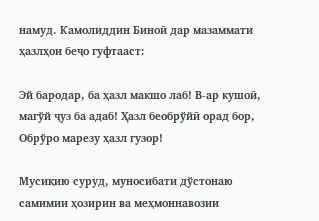намуд. Камолиддин Биноӣ дар мазаммати ҳазлҳои беҷо гуфтааст:

Эй бародар, ба ҳазл макшо лаб! В-ар кушоӣ, магўй ҷуз ба адаб! Ҳазл беобрўйӣ орад бор, Обрўро марезу ҳазл гузор!

Мусиқию суруд, муносибати дўстонаю самимии ҳозирин ва меҳмоннавозии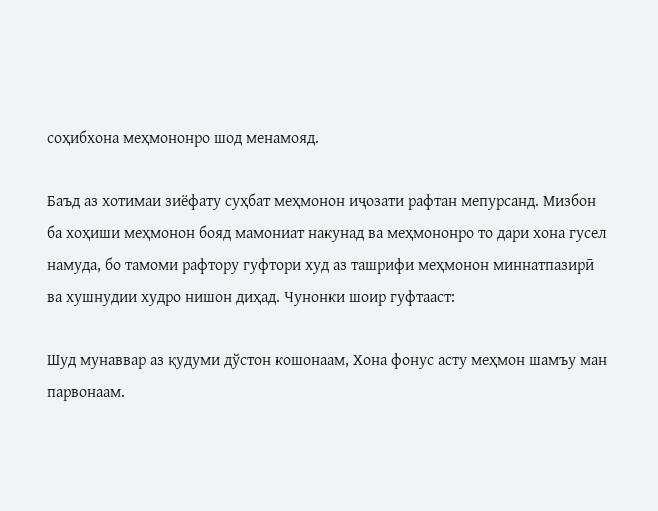соҳибхона меҳмононро шод менамояд.

Баъд аз хотимаи зиёфату суҳбат меҳмонон иҷозати рафтан мепурсанд. Мизбон ба хоҳиши меҳмонон бояд мамониат накунад ва меҳмононро то дари хона гусел намуда, бо тамоми рафтору гуфтори худ аз ташрифи меҳмонон миннатпазирӣ ва хушнудии худро нишон диҳад. Чунонки шоир гуфтааст:

Шуд мунаввар аз қудуми дўстон кошонаам, Хона фонус асту меҳмон шамъу ман парвонаам.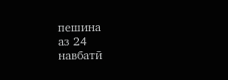пешина
аз 24
навбатӣ